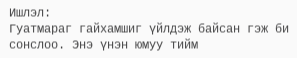Ишлэл:
Гуатмараг гайхамшиг үйлдэж байсан гэж би сонслоо. Энэ үнэн юмуу тийм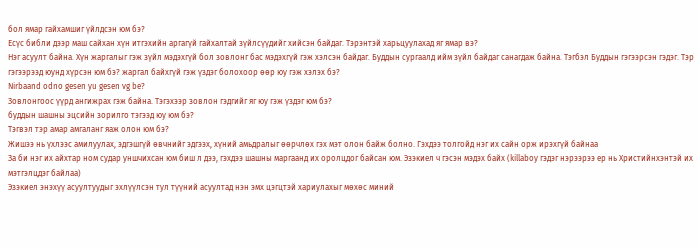бол ямар гайхамшиг үйлдсэн юм бэ?
Есүс библи дээр маш сайхан хүн итгэхийн аргагүй гайхалтай зүйлсүүдийг хийсэн байдаг. Тэрэнтэй харьцуулахад яг ямар вэ?
Нэг асуулт байна. Хүн жаргалыг гэж зүйл мэдэхгүй бол зовлонг бас мэдэхгүй гэж хэлсэн байдаг. Буддын сургаалд ийм зүйл байдаг санагдаж байна. Тэгбэл Буддын гэгээрсэн гэдэг. Тэр гэгээрээд юунд хүрсэн юм бэ? жаргал байхгүй гэж үздэг болохоор өөр юу гэж хэлэх бэ?
Nirbaand odno gesen yu gesen vg be?
Зовлонгоос үүрд ангижрах гэж байна. Тэгэхээр зовлон гэдгийг яг юу гэж үздэг юм бэ?
буддын шашны эцсийн зорилго тэгээд юу юм бэ?
Тэгвэл тэр амар амгаланг яаж олон юм бэ?
Жишээ нь үхлээс амилуулах, эдгэшгүй өвчнийг эдгээх, хүний амьдралыг өөрчлөх гэх мэт олон байж болно. Гэхдээ толгойд нэг их сайн орж ирэхгүй байнаа
За би нэг их айхтар ном судар уншчихсан юм биш л дээ, гэхдээ шашны маргаанд их оролцдог байсан юм. Эзэкиел ч гэсэн мэдэх байх (killaboy гэдэг нэрээрээ ер нь Христийнхэнтэй их мэтгэлцдэг байлаа)
Эзэкиел энэхүү асуултуудыг эхлүүлсэн тул түүний асуултад нэн эмх цэгцтэй хариулахыг мөхөс миний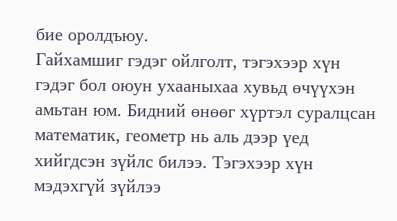бие оролдъюу.
Гайхамшиг гэдэг ойлголт, тэгэхээр хүн гэдэг бол оюун ухааныхаа хувьд өчүүхэн амьтан юм. Бидний өнөөг хүртэл суралцсан математик, геометр нь аль дээр үед хийгдсэн зүйлс билээ. Тэгэхээр хүн мэдэхгүй зүйлээ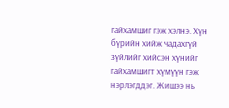гайхамшиг гэж хэлнэ. Хүн бүрийн хийж чадахгүй зүйлийг хийсэн хүнийг гайхамшигт хүмүүн гэж нэрлэгддэг. Жишээ нь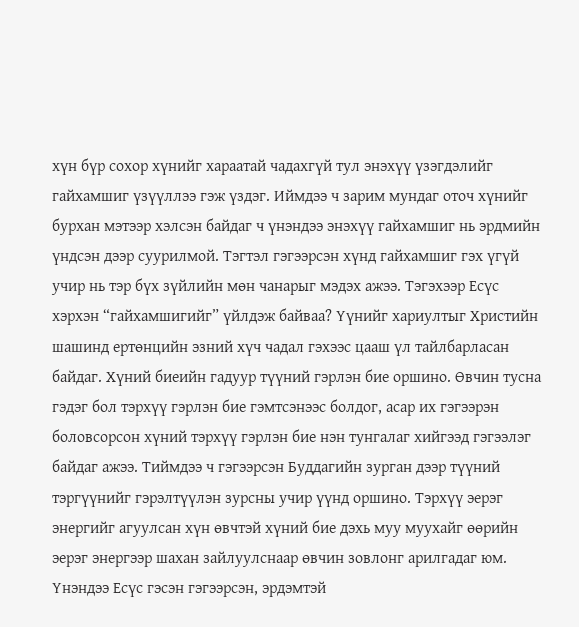хүн бүр сохор хүнийг хараатай чадахгүй тул энэхүү үзэгдэлийг гайхамшиг үзүүллээ гэж үздэг. Иймдээ ч зарим мундаг оточ хүнийг бурхан мэтээр хэлсэн байдаг ч үнэндээ энэхүү гайхамшиг нь эрдмийн үндсэн дээр суурилмой. Тэгтэл гэгээрсэн хүнд гайхамшиг гэх үгүй учир нь тэр бүх зүйлийн мөн чанарыг мэдэх ажээ. Тэгэхээр Есүс хэрхэн “гайхамшигийг” үйлдэж байваа? Үүнийг хариултыг Христийн шашинд ертөнцийн эзний хүч чадал гэхээс цааш үл тайлбарласан байдаг. Хүний биеийн гадуур түүний гэрлэн бие оршино. Өвчин тусна гэдэг бол тэрхүү гэрлэн бие гэмтсэнээс болдог, асар их гэгээрэн боловсорсон хүний тэрхүү гэрлэн бие нэн тунгалаг хийгээд гэгээлэг байдаг ажээ. Тиймдээ ч гэгээрсэн Буддагийн зурган дээр түүний тэргүүнийг гэрэлтүүлэн зурсны учир үүнд оршино. Тэрхүү эерэг энергийг агуулсан хүн өвчтэй хүний бие дэхь муу муухайг өөрийн эерэг энергээр шахан зайлуулснаар өвчин зовлонг арилгадаг юм. Үнэндээ Есүс гэсэн гэгээрсэн, эрдэмтэй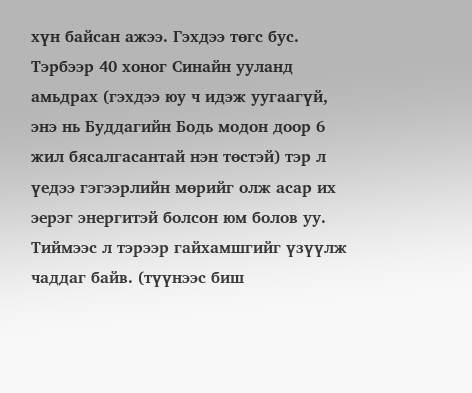хүн байсан ажээ. Гэхдээ төгс бус. Тэрбээр 40 хоног Синайн ууланд амьдрах (гэхдээ юу ч идэж уугаагүй, энэ нь Буддагийн Бодь модон доор 6 жил бясалгасантай нэн төстэй) тэр л үедээ гэгээрлийн мөрийг олж асар их эерэг энергитэй болсон юм болов уу. Тиймээс л тэрээр гайхамшгийг үзүүлж чаддаг байв. (түүнээс биш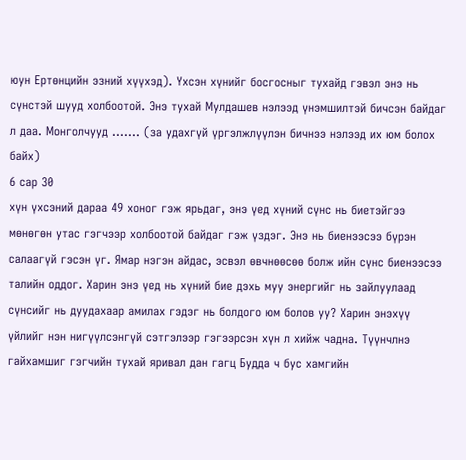юун Ертөнцийн эзний хүүхэд). Үхсэн хүнийг босгосныг тухайд гэвэл энэ нь сүнстэй шууд холбоотой. Энэ тухай Мулдашев нэлээд үнэмшилтэй бичсэн байдаг л даа. Монголчууд ....... (за удахгүй үргэлжлүүлэн бичнээ нэлээд их юм болох байх)
6 сар 30
хүн үхсэний дараа 49 хоног гэж ярьдаг, энэ үед хүний сүнс нь биетэйгээ мөнөгөн утас гэгчээр холбоотой байдаг гэж үздэг. Энэ нь биенээсээ бүрэн салаагүй гэсэн үг. Ямар нэгэн айдас, эсвэл өвчнөөсөө болж ийн сүнс биенээсээ талийн оддог. Харин энэ үед нь хүний бие дэхь муу энергийг нь зайлуулаад сүнсийг нь дуудахаар амилах гэдэг нь болдого юм болов уу? Харин энэхүү үйлийг нэн нигүүлсэнгүй сэтгэлээр гэгээрсэн хүн л хийж чадна. Түүнчлнэ гайхамшиг гэгчийн тухай яривал дан гагц Будда ч бус хамгийн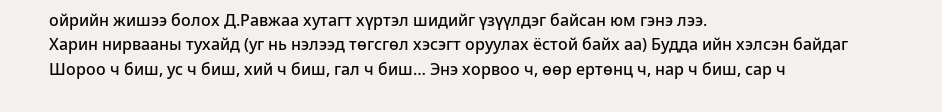ойрийн жишээ болох Д.Равжаа хутагт хүртэл шидийг үзүүлдэг байсан юм гэнэ лээ.
Харин нирвааны тухайд (уг нь нэлээд төгсгөл хэсэгт оруулах ёстой байх аа) Будда ийн хэлсэн байдаг
Шороо ч биш, ус ч биш, хий ч биш, гал ч биш… Энэ хорвоо ч, өөр ертөнц ч, нар ч биш, сар ч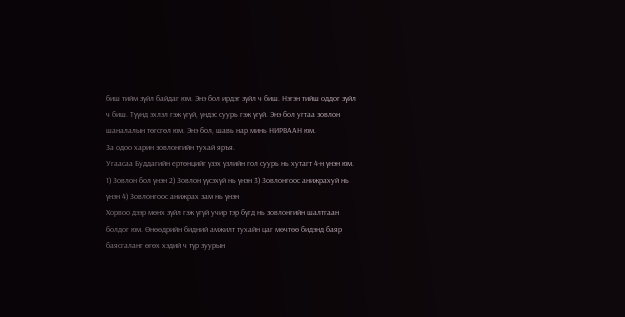биш тийм зүйл байдаг юм. Энэ бол ирдэг зүйл ч биш. Нэгэн тийш оддог зүйл ч биш. Түүнд эхлэл гэж үгүй, үндэс суурь гэж үгүй. Энэ бол угтаа зовлон шаналалын төгсгөл юм. Энэ бол, шавь нар минь НИРВААН юм.
За одоо харин зовлонгийн тухай яръя.
Угаасаа Буддагийн ертөнцийг үзэх үзлийн гол суурь нь хутагт 4-н үнэн юм.
1) Зовлон бол үнэн 2) Зовлон үүсэхүй нь үнэн 3) Зовлонгоос анижрахуй нь үнэн 4) Зовлонгоос анижрах зам нь үнэн
Хорвоо дээр мөнх зүйл гэж үгүй учир тэр бүгд нь зовлонгийн шалтгаан болдог юм. Өнөөдрийн бидний амжилт тухайн цаг мөчтөө бидэнд баяр баясгаланг өгөх хэдий ч түр зуурын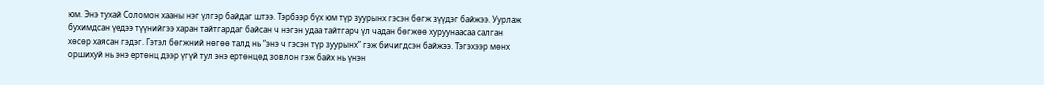юм. Энэ тухай Соломон хааны нэг үлгэр байдаг штээ. Тэрбээр бүх юм түр зуурынх гэсэн бөгж зүүдэг байжээ. Уурлаж бухимдсан үедээ түүнийгээ харан тайтгардаг байсан ч нэгэн удаа тайтгарч үл чадан бөгжөө хуруунаасаа салган хөсөр хаясан гэдэг. Гэтэл бөгжний нөгөө талд нь “энэ ч гэсэн түр зуурынх” гэж бичигдсэн байжээ. Тэгэхээр мөнх оршихуй нь энэ ертөнц дээр үгүй тул энэ ертөнцөд зовлон гэж байх нь үнэн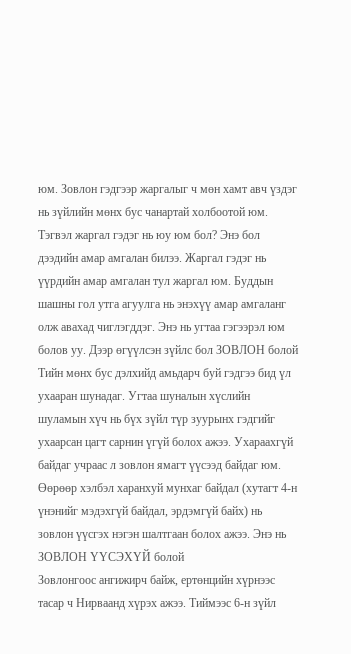юм. Зовлон гэдгээр жаргалыг ч мөн хамт авч үздэг нь зүйлийн мөнх бус чанартай холбоотой юм. Тэгвэл жаргал гэдэг нь юу юм бол? Энэ бол дээдийн амар амгалан билээ. Жаргал гэдэг нь үүрдийн амар амгалан тул жаргал юм. Буддын шашны гол утга агуулга нь энэхүү амар амгаланг олж авахад чиглэгддэг. Энэ нь угтаа гэгээрэл юм болов уу. Дээр өгүүлсэн зүйлс бол ЗОВЛОН болой
Тийн мөнх бус дэлхийд амьдарч буй гэдгээ бид үл ухааран шунадаг. Угтаа шуналын хүслийн шуламын хүч нь бүх зүйл түр зуурынх гэдгийг ухаарсан цагт сарнин үгүй болох ажээ. Ухараахгүй байдаг учраас л зовлон ямагт үүсээд байдаг юм. Өөрөөр хэлбэл харанхуй мунхаг байдал (хутагт 4-н үнэнийг мэдэхгүй байдал, эрдэмгүй байх) нь зовлон үүсгэх нэгэн шалтгаан болох ажээ. Энэ нь ЗОВЛОН ҮҮСЭХҮЙ болой
Зовлонгоос ангижирч байж, ертөнцийн хүрнээс тасар ч Нирваанд хүрэх ажээ. Тиймээс 6-н зүйл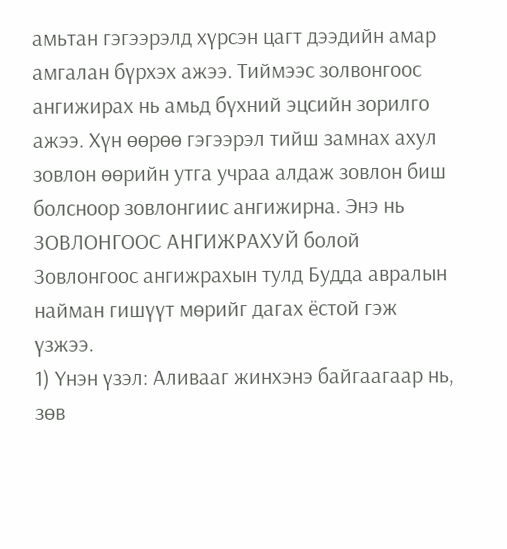амьтан гэгээрэлд хүрсэн цагт дээдийн амар амгалан бүрхэх ажээ. Тиймээс золвонгоос ангижирах нь амьд бүхний эцсийн зорилго ажээ. Хүн өөрөө гэгээрэл тийш замнах ахул зовлон өөрийн утга учраа алдаж зовлон биш болсноор зовлонгиис ангижирна. Энэ нь ЗОВЛОНГООС АНГИЖРАХУЙ болой
Зовлонгоос ангижрахын тулд Будда авралын найман гишүүт мөрийг дагах ёстой гэж үзжээ.
1) Үнэн үзэл: Аливааг жинхэнэ байгаагаар нь, зөв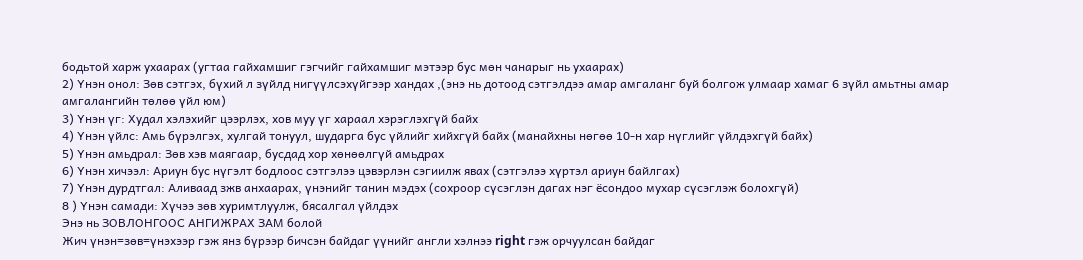бодьтой харж ухаарах (угтаа гайхамшиг гэгчийг гайхамшиг мэтээр бус мөн чанарыг нь ухаарах)
2) Үнэн онол: Зөв сэтгэх, бүхий л зүйлд нигүүлсэхүйгээр хандах ,(энэ нь дотоод сэтгэлдээ амар амгаланг буй болгож улмаар хамаг 6 зүйл амьтны амар амгалангийн төлөө үйл юм)
3) Үнэн үг: Худал хэлэхийг цээрлэх, хов муу үг хараал хэрэглэхгүй байх
4) Үнэн үйлс: Амь бүрэлгэх, хулгай тонуул, шударга бус үйлийг хийхгүй байх (манайхны нөгөө 10-н хар нүглийг үйлдэхгүй байх)
5) Үнэн амьдрал: Зөв хэв маягаар, бусдад хор хөнөөлгүй амьдрах
6) Үнэн хичээл: Ариун бус нүгэлт бодлоос сэтгэлээ цэвэрлэн сэгиилж явах (сэтгэлээ хүртэл ариун байлгах)
7) Үнэн дурдтгал: Аливаад зжв анхаарах, үнэнийг танин мэдэх (сохроор сүсэглэн дагах нэг ёсондоо мухар сүсэглэж болохгүй)
8 ) Үнэн самади: Хүчээ зөв хуримтлуулж, бясалгал үйлдэх
Энэ нь ЗОВЛОНГООС АНГИЖРАХ ЗАМ болой
Жич үнэн=зөв=үнэхээр гэж янз бүрээр бичсэн байдаг үүнийг англи хэлнээ right гэж орчуулсан байдаг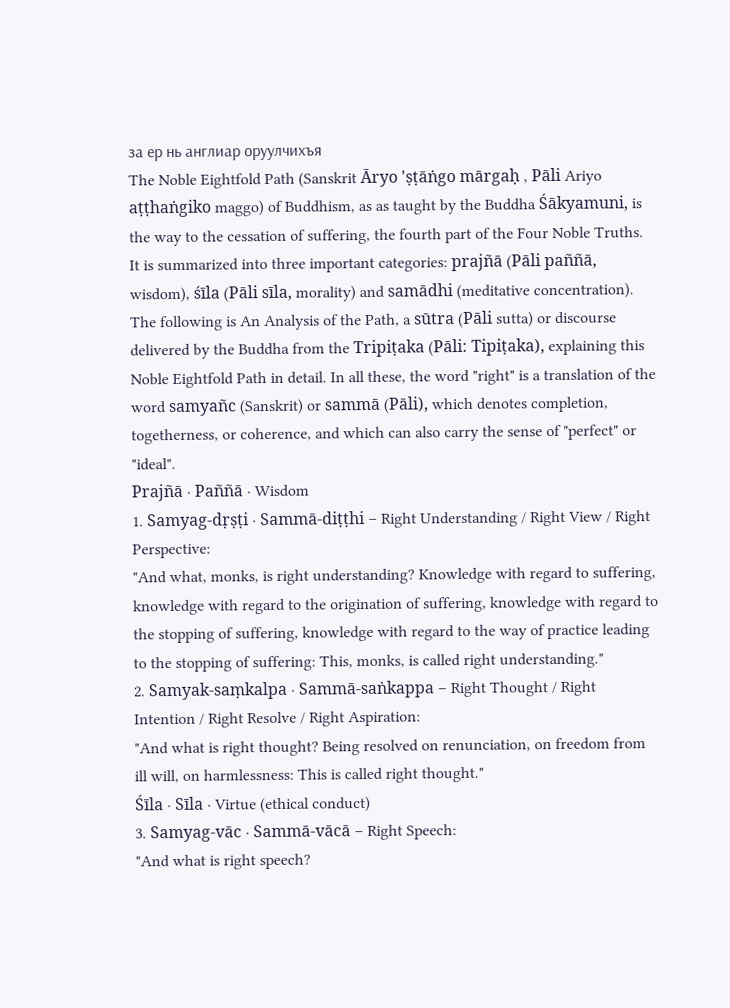за ер нь англиар оруулчихъя
The Noble Eightfold Path (Sanskrit Āryo 'ṣṭāṅgo mārgaḥ , Pāli Ariyo aṭṭhaṅgiko maggo) of Buddhism, as as taught by the Buddha Śākyamuni, is the way to the cessation of suffering, the fourth part of the Four Noble Truths. It is summarized into three important categories: prajñā (Pāli paññā, wisdom), śīla (Pāli sīla, morality) and samādhi (meditative concentration).
The following is An Analysis of the Path, a sūtra (Pāli sutta) or discourse delivered by the Buddha from the Tripiṭaka (Pāli: Tipiṭaka), explaining this Noble Eightfold Path in detail. In all these, the word "right" is a translation of the word samyañc (Sanskrit) or sammā (Pāli), which denotes completion, togetherness, or coherence, and which can also carry the sense of "perfect" or "ideal".
Prajñā · Paññā · Wisdom
1. Samyag-dṛṣṭi · Sammā-diṭṭhi – Right Understanding / Right View / Right Perspective:
"And what, monks, is right understanding? Knowledge with regard to suffering, knowledge with regard to the origination of suffering, knowledge with regard to the stopping of suffering, knowledge with regard to the way of practice leading to the stopping of suffering: This, monks, is called right understanding."
2. Samyak-saṃkalpa · Sammā-saṅkappa – Right Thought / Right Intention / Right Resolve / Right Aspiration:
"And what is right thought? Being resolved on renunciation, on freedom from ill will, on harmlessness: This is called right thought."
Śīla · Sīla · Virtue (ethical conduct)
3. Samyag-vāc · Sammā-vācā – Right Speech:
"And what is right speech?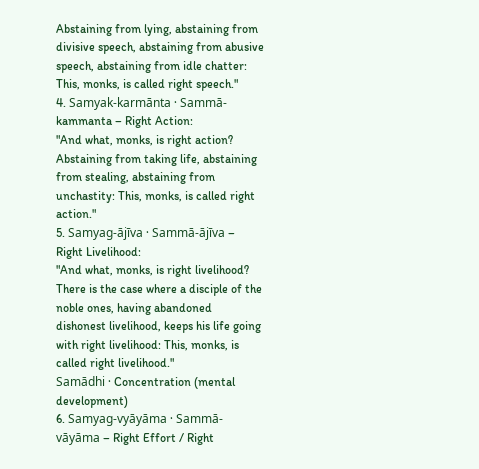Abstaining from lying, abstaining from divisive speech, abstaining from abusive speech, abstaining from idle chatter: This, monks, is called right speech."
4. Samyak-karmānta · Sammā-kammanta – Right Action:
"And what, monks, is right action? Abstaining from taking life, abstaining from stealing, abstaining from unchastity: This, monks, is called right action."
5. Samyag-ājīva · Sammā-ājīva – Right Livelihood:
"And what, monks, is right livelihood? There is the case where a disciple of the noble ones, having abandoned dishonest livelihood, keeps his life going with right livelihood: This, monks, is called right livelihood."
Samādhi · Concentration (mental development)
6. Samyag-vyāyāma · Sammā-vāyāma – Right Effort / Right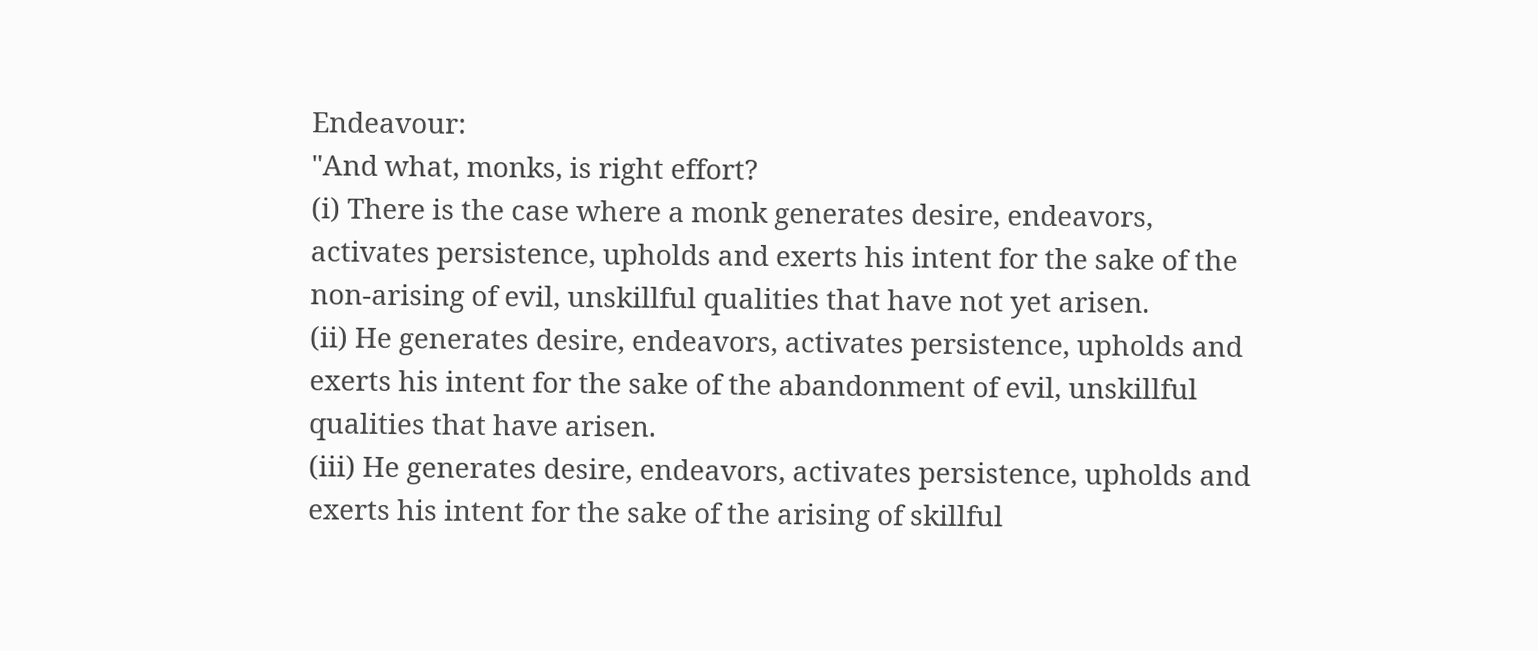Endeavour:
"And what, monks, is right effort?
(i) There is the case where a monk generates desire, endeavors, activates persistence, upholds and exerts his intent for the sake of the non-arising of evil, unskillful qualities that have not yet arisen.
(ii) He generates desire, endeavors, activates persistence, upholds and exerts his intent for the sake of the abandonment of evil, unskillful qualities that have arisen.
(iii) He generates desire, endeavors, activates persistence, upholds and exerts his intent for the sake of the arising of skillful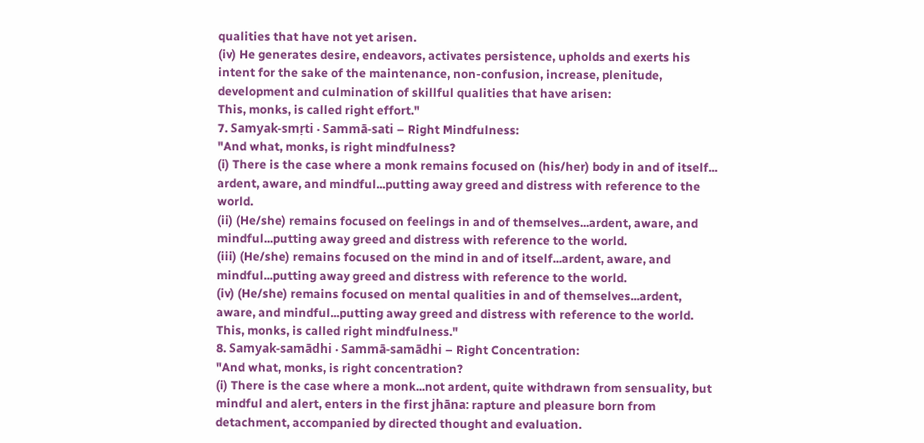qualities that have not yet arisen.
(iv) He generates desire, endeavors, activates persistence, upholds and exerts his intent for the sake of the maintenance, non-confusion, increase, plenitude, development and culmination of skillful qualities that have arisen:
This, monks, is called right effort."
7. Samyak-smṛti · Sammā-sati – Right Mindfulness:
"And what, monks, is right mindfulness?
(i) There is the case where a monk remains focused on (his/her) body in and of itself... ardent, aware, and mindful...putting away greed and distress with reference to the world.
(ii) (He/she) remains focused on feelings in and of themselves...ardent, aware, and mindful...putting away greed and distress with reference to the world.
(iii) (He/she) remains focused on the mind in and of itself...ardent, aware, and mindful...putting away greed and distress with reference to the world.
(iv) (He/she) remains focused on mental qualities in and of themselves...ardent, aware, and mindful...putting away greed and distress with reference to the world.
This, monks, is called right mindfulness."
8. Samyak-samādhi · Sammā-samādhi – Right Concentration:
"And what, monks, is right concentration?
(i) There is the case where a monk...not ardent, quite withdrawn from sensuality, but mindful and alert, enters in the first jhāna: rapture and pleasure born from detachment, accompanied by directed thought and evaluation.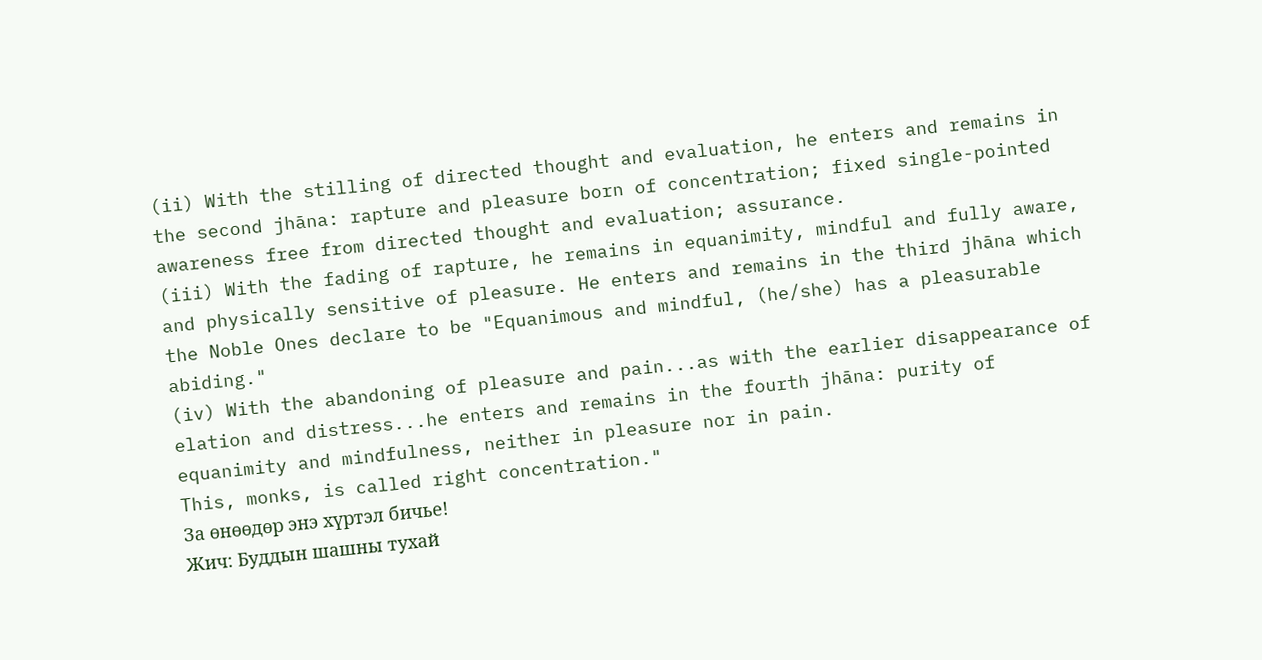(ii) With the stilling of directed thought and evaluation, he enters and remains in the second jhāna: rapture and pleasure born of concentration; fixed single-pointed awareness free from directed thought and evaluation; assurance.
(iii) With the fading of rapture, he remains in equanimity, mindful and fully aware, and physically sensitive of pleasure. He enters and remains in the third jhāna which the Noble Ones declare to be "Equanimous and mindful, (he/she) has a pleasurable abiding."
(iv) With the abandoning of pleasure and pain...as with the earlier disappearance of elation and distress...he enters and remains in the fourth jhāna: purity of equanimity and mindfulness, neither in pleasure nor in pain.
This, monks, is called right concentration."
За өнөөдөр энэ хүртэл бичье!
Жич: Буддын шашны тухай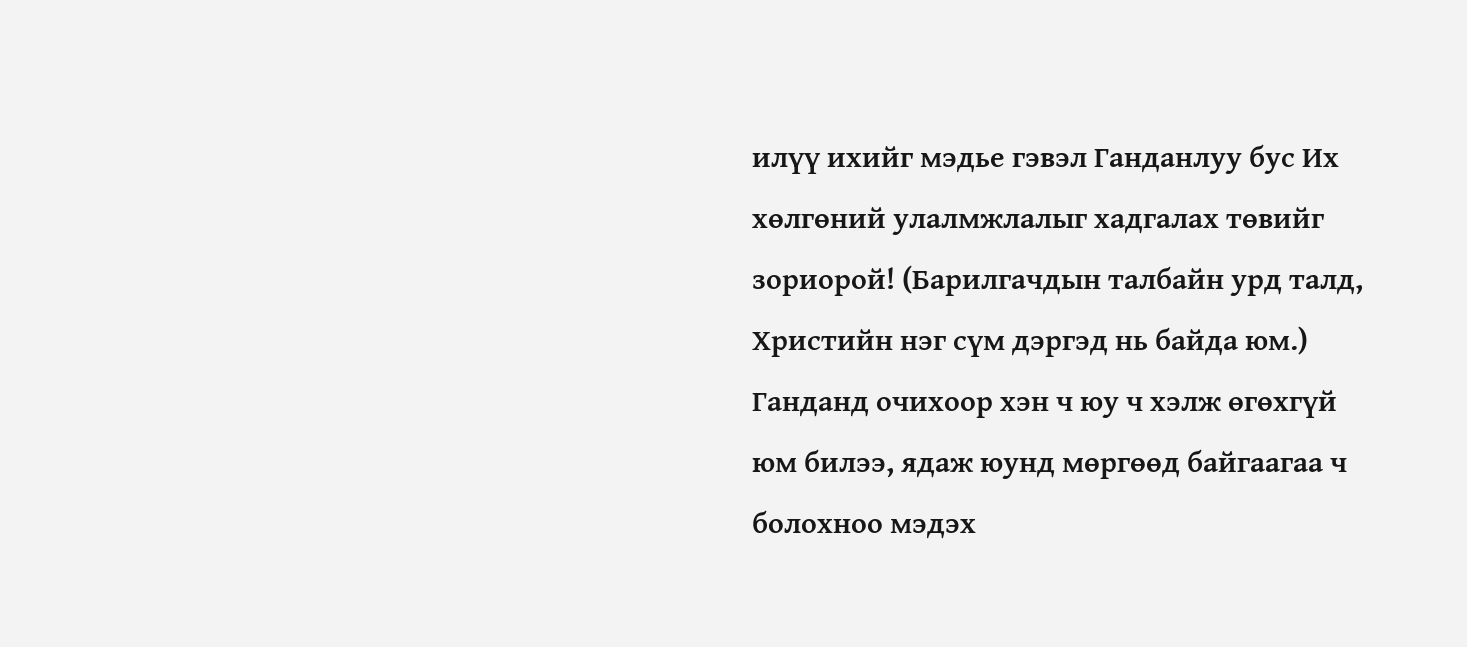илүү ихийг мэдье гэвэл Ганданлуу бус Их хөлгөний улалмжлалыг хадгалах төвийг зориорой! (Барилгачдын талбайн урд талд, Христийн нэг сүм дэргэд нь байда юм.) Ганданд очихоор хэн ч юу ч хэлж өгөхгүй юм билээ, ядаж юунд мөргөөд байгаагаа ч болохноо мэдэх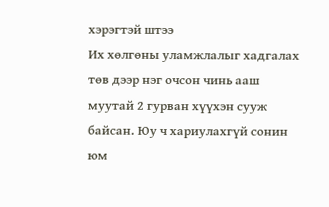хэрэгтэй штээ
Их хөлгөны уламжлалыг хадгалах төв дээр нэг очсон чинь ааш муутай 2 гурван хүүхэн сууж байсан. Юу ч хариулахгүй сонин юм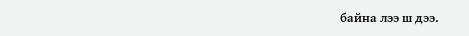байна лээ ш дээ.